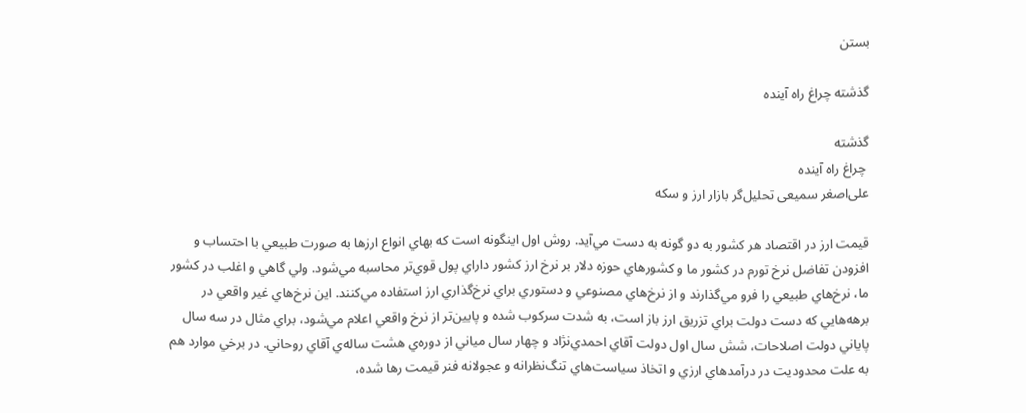بستن

گذشته چراغ راه آینده

گذشته
 چراغ راه آینده
علی‌اصغر سمیعی تحلیل‌گر بازار ارز و سکه

قيمت ارز در اقتصاد هر کشور به دو گونه به دست مي‌آيد. روش اول اينگونه است که بهاي انواع ارزها به صورت طبيعي با احتساب و افزودن تفاضل نرخ تورم در کشور ما و کشورهاي حوزه دلار بر نرخ ارز کشور داراي پول قوي‌تر محاسبه مي‌شود. ولي گاهي و اغلب در کشور ما، نرخ‌هاي طبيعي را فرو مي‌گذارند و از نرخ‌هاي مصنوعي و دستوري براي نرخ‌گذاري ارز استفاده مي‌کنند. اين نرخ‌هاي غير واقعي در برهه‌هايي که دست دولت براي تزريق ارز باز است، به شدت سرکوب شده و پايين‌تر از نرخ واقعي اعلام مي‌شود، براي مثال در سه سال پاياني دولت اصلاحات، شش سال اول دولت آقاي احمدي‌نژاد و چهار سال مياني از دوره‌ي هشت ساله‌ي آقاي روحاني. در برخي موارد هم به علت محدوديت در درآمدهاي ارزي و اتخاذ سياست‌هاي تنگ‌نظرانه و عجولانه فنر قيمت رها شده،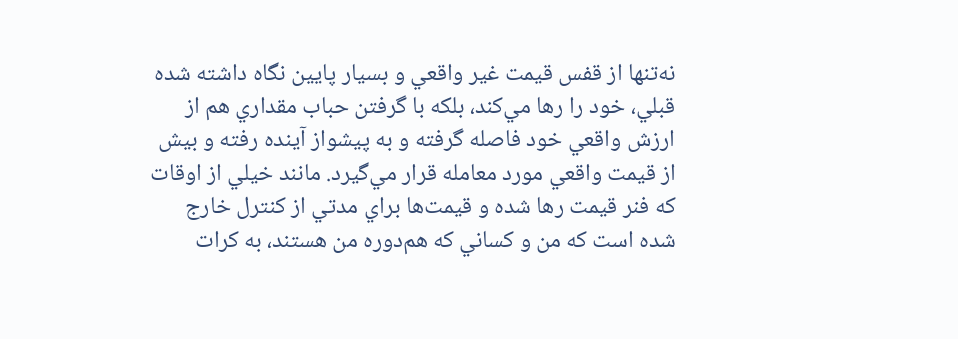نه‌تنها از قفس قيمت غير واقعي و بسيار پايين نگاه داشته شده قبلي، خود را رها مي‌کند، بلکه با گرفتن حباب مقداري هم از ارزش واقعي خود فاصله گرفته و به پيشواز آينده رفته و بيش از قيمت واقعي مورد معامله قرار مي‌گيرد. مانند خيلي از اوقات که فنر قيمت رها شده و قيمت‌ها براي مدتي از کنترل خارج شده است که من و کساني که هم‌دوره من هستند، به کرات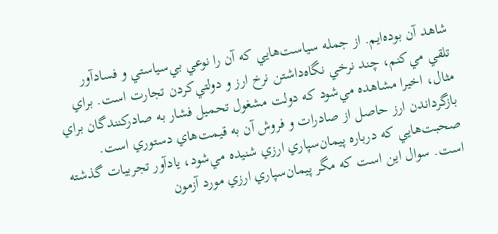شاهد آن بوده‌ايم. از جمله سياست‌هايي که آن را نوعي بي‌سياستي و فسادآور تلقي مي‌کنم، چند نرخي نگاه‌داشتن نرخ ارز و دولتي‌کردن تجارت است. براي مثال، اخيرا مشاهده مي‌شود که دولت مشغول تحميل فشار به صادرکنندگان براي بازگرداندن ارز حاصل از صادرات و فروش آن به قيمت‌هاي دستوري است. صحبت‌هايي که درباره پيما‌ن‌سپاري ارزي شنيده مي‌شود، يادآور تجربيات گذشته است. سوال اين است که مگر پيمان‌سپاري ارزي مورد آزمون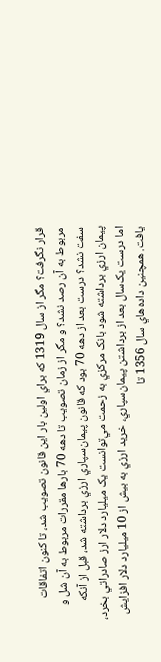قرار نگرفت؟ مگر از سال 1319 که براي اولين بار اين قانون تصويب شد، تا کنون اتفاقات مربوط به آن رصد نشد؟ و مگر از زمان تصويب تا دهه 70 بارها مقررات مربوط به آن شل و سفت نشد؟ درست بعد از دهه 70 بود که قانون پيمان‌سپاري ارزي برداشته شد، قبل از آنکه پيمان ارزي برداشته شود بانک مرکزي به زحمت مي‌توانست يک ميليارد دلار ارز صادراتي بخرد، اما درست يک‌سال بعد از برداشتن پيمان‌سپاري، خريد ارزي به بيش از 10 ميليارد دلار افزايش يافت. همچنين داده‌هاي سال 1356 تا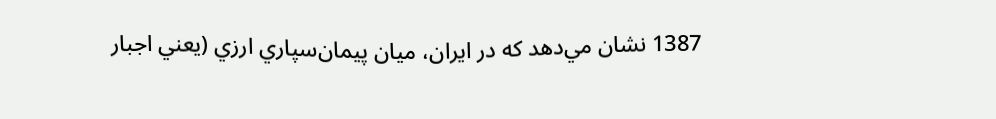1387 نشان مي‌دهد که در ايران، ميان پيمان‌سپاري ارزي (يعني اجبار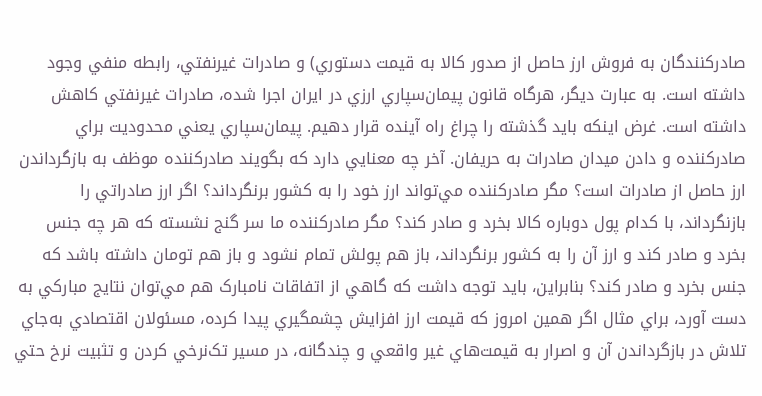صادرکنندگان به فروش ارز حاصل از صدور کالا به قيمت دستوري) و صادرات غيرنفتي، رابطه منفي وجود داشته است. به عبارت ديگر، هرگاه قانون پيمان‌سپاري ارزي در ايران اجرا شده، صادرات غيرنفتي کاهش داشته است. غرض اينکه بايد گذشته را چراغ راه آينده قرار دهيم. پيمان‌سپاري يعني محدوديت براي صادرکننده و دادن ميدان صادرات به حريفان. آخر چه معنايي دارد که بگويند صادرکننده موظف به بازگرداندن ارز حاصل از صادرات است؟ مگر صادرکننده مي‌تواند ارز خود را به کشور برنگرداند؟ اگر ارز صادراتي را بازنگرداند، با کدام پول دوباره کالا بخرد و صادر کند؟ مگر صادرکننده ما سر گنج نشسته که هر چه جنس بخرد و صادر کند و ارز آن را به کشور برنگرداند، باز هم پولش تمام نشود و باز هم تومان داشته باشد که جنس بخرد و صادر کند؟ بنابراين، بايد توجه داشت که گاهي از اتفاقات نامبارک هم مي‌توان نتايج مبارکي به دست آورد، براي مثال اگر همين امروز که قيمت ارز افزايش چشمگيري پيدا کرده، مسئولان اقتصادي به‌جاي تلاش در بازگرداندن آن و اصرار به قيمت‌هاي غير واقعي و چندگانه، در مسير تک‌نرخي کردن و تثبيت نرخ حتي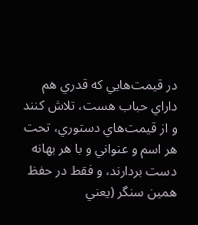در قيمت‌هايي که قدري هم داراي حباب هست، تلاش کنند و از قيمت‌هاي دستوري، تحت هر اسم و عنواني و با هر بهانه دست بردارند، و فقط در حفظ همين سنگر (يعني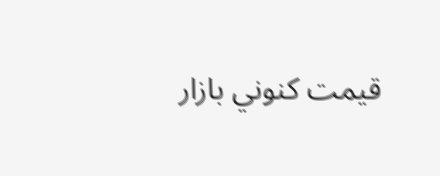قيمت کنوني بازار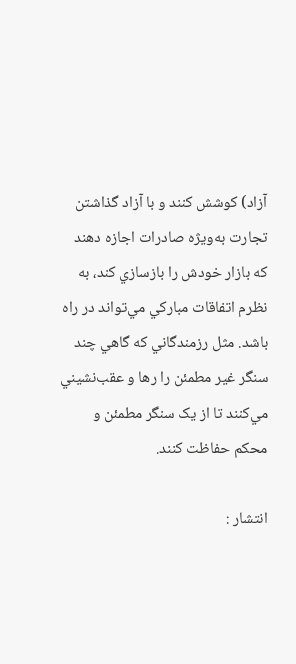آزاد) کوشش کنند و با آزاد گذاشتن تجارت به‌ويژه صادرات اجازه دهند که بازار خودش را بازسازي کند، به نظرم اتفاقات مبارکي مي‌تواند در راه باشد. مثل رزمندگاني که گاهي چند سنگر غير مطمئن را رها و عقب‌نشيني مي‌کنند تا از يک سنگر مطمئن و محکم حفاظت کنند.

انتشار :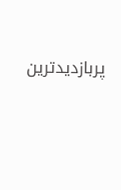پربازدیدترین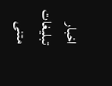اخبار
تبلیغات متنی